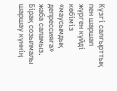Күзгі салғырттық пен шаршап жүрген күйді көбіміз «маусымдық депрессияға» жаба саламыз. Бірақ созылмалы шаршау күннің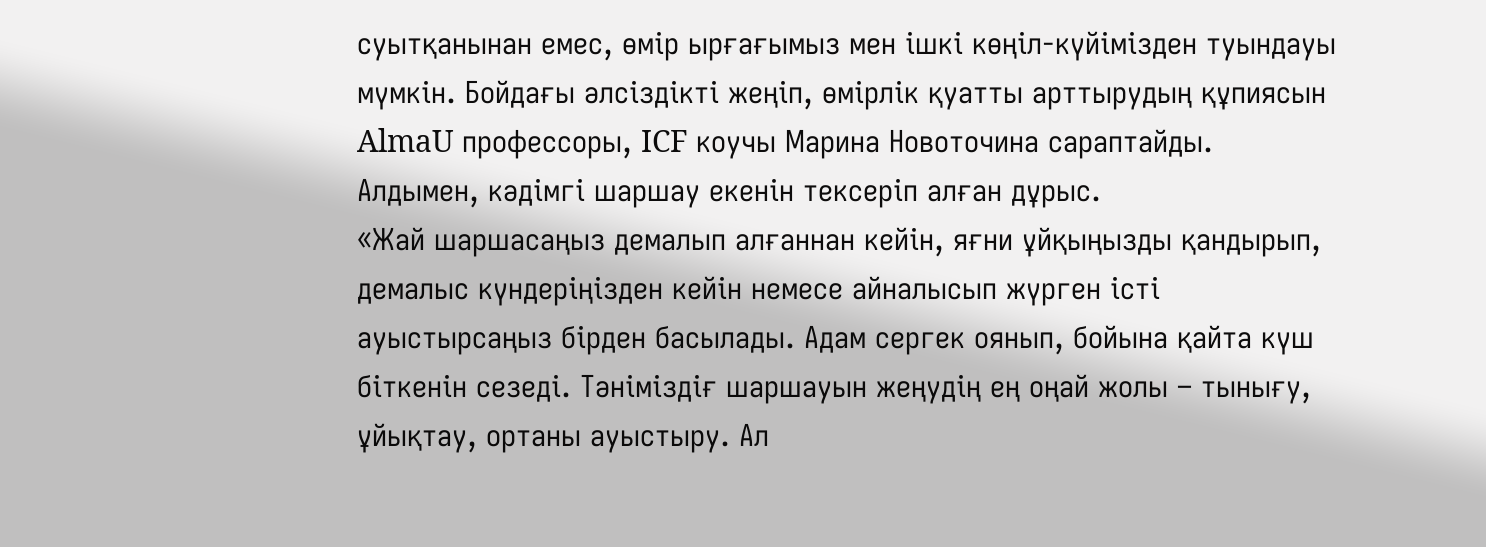суытқанынан емес, өмір ырғағымыз мен ішкі көңіл-күйімізден туындауы мүмкін. Бойдағы әлсіздікті жеңіп, өмірлік қуатты арттырудың құпиясын AlmaU профессоры, ICF коучы Марина Новоточина сараптайды.
Алдымен, кәдімгі шаршау екенін тексеріп алған дұрыс.
«Жай шаршасаңыз демалып алғаннан кейін, яғни ұйқыңызды қандырып, демалыс күндеріңізден кейін немесе айналысып жүрген істі ауыстырсаңыз бірден басылады. Адам сергек оянып, бойына қайта күш біткенін сезеді. Тәніміздіғ шаршауын жеңудің ең оңай жолы – тынығу, ұйықтау, ортаны ауыстыру. Ал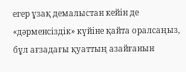егер ұзақ демалыстан кейін де «дәрменсіздік» күйіне қайта оралсаңыз, бұл ағзадағы қуаттың азайғанын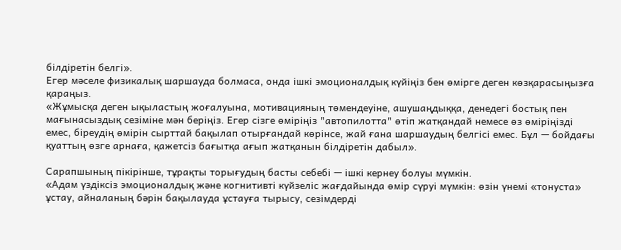білдіретін белгі».
Егер мәселе физикалық шаршауда болмаса, онда ішкі эмоционалдық күйіңіз бен өмірге деген көзқарасыңызға қараңыз.
«Жұмысқа деген ықыластың жоғалуына, мотивацияның төмендеуіне, ашушаңдыққа, денедегі бостық пен мағынасыздық сезіміне мән беріңіз. Егер сізге өміріңіз "автопилотта" өтіп жатқандай немесе өз өміріңізді емес, біреудің өмірін сырттай бақылап отырғандай көрінсе, жай ғана шаршаудың белгісі емес. Бұл — бойдағы қуаттың өзге арнаға, қажетсіз бағытқа ағып жатқанын білдіретін дабыл».

Сарапшының пікірінше, тұрақты торығудың басты себебі — ішкі кернеу болуы мүмкін.
«Адам үздіксіз эмоционалдық және когнитивті күйзеліс жағдайында өмір сүруі мүмкін: өзін үнемі «тонуста» ұстау, айналаның бәрін бақылауда ұстауға тырысу, сезімдерді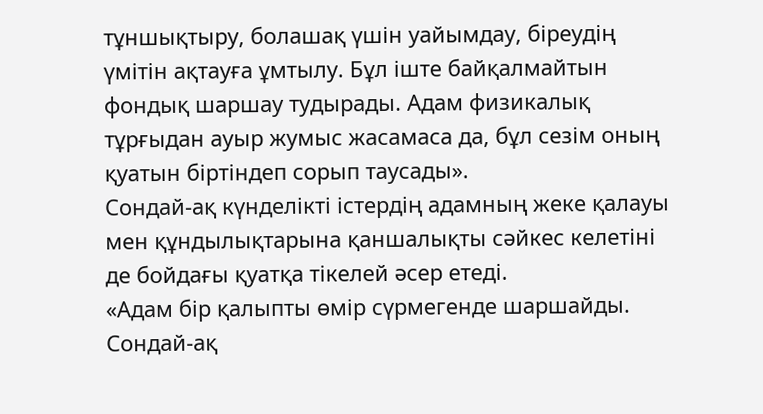тұншықтыру, болашақ үшін уайымдау, біреудің үмітін ақтауға ұмтылу. Бұл іште байқалмайтын фондық шаршау тудырады. Адам физикалық тұрғыдан ауыр жумыс жасамаса да, бұл сезім оның қуатын біртіндеп сорып таусады».
Сондай-ақ күнделікті істердің адамның жеке қалауы мен құндылықтарына қаншалықты сәйкес келетіні де бойдағы қуатқа тікелей әсер етеді.
«Адам бір қалыпты өмір сүрмегенде шаршайды. Сондай-ақ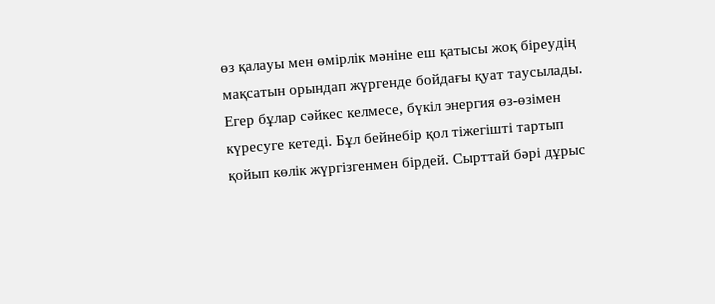өз қалауы мен өмірлік мәніне еш қатысы жоқ біреудің мақсатын орындап жүргенде бойдағы қуат таусылады. Егер бұлар сәйкес келмесе, бүкіл энергия өз-өзімен күресуге кетеді. Бұл бейнебір қол тіжегішті тартып қойып көлік жүргізгенмен бірдей. Сырттай бәрі дұрыс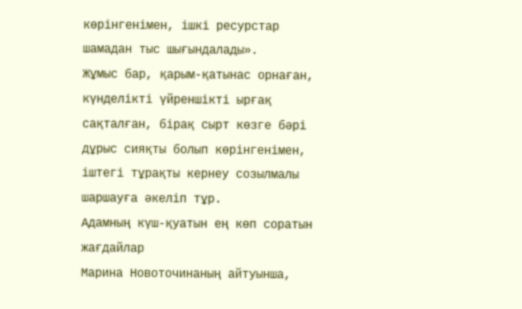көрінгенімен, ішкі ресурстар шамадан тыс шығындалады».
Жұмыс бар, қарым-қатынас орнаған, күнделікті үйреншікті ырғақ сақталған, бірақ сырт көзге бәрі дұрыс сияқты болып көрінгенімен, іштегі тұрақты кернеу созылмалы шаршауға әкеліп тұр.
Адамның күш-қуатын ең көп соратын жағдайлар
Марина Новоточинаның айтуынша,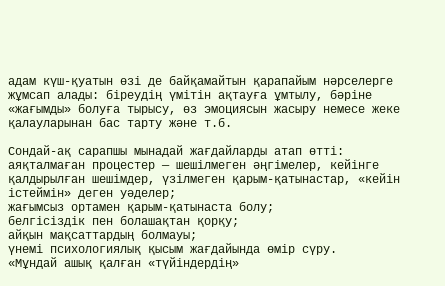адам күш-қуатын өзі де байқамайтын қарапайым нәрселерге жұмсап алады: біреудің үмітін ақтауға ұмтылу, бәріне «жағымды» болуға тырысу, өз эмоциясын жасыру немесе жеке қалауларынан бас тарту және т.б.

Сондай-ақ сарапшы мынадай жағдайларды атап өтті:
аяқталмаған процестер — шешілмеген әңгімелер, кейінге қалдырылған шешімдер, үзілмеген қарым-қатынастар, «кейін істеймін» деген уәделер;
жағымсыз ортамен қарым-қатынаста болу;
белгісіздік пен болашақтан қорқу;
айқын мақсаттардың болмауы;
үнемі психологиялық қысым жағдайында өмір сүру.
«Мұндай ашық қалған «түйіндердің»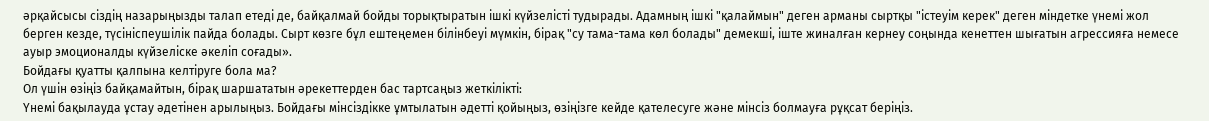әрқайсысы сіздің назарыңызды талап етеді де, байқалмай бойды торықтыратын ішкі күйзелісті тудырады. Адамның ішкі "қалаймын" деген арманы сыртқы "істеуім керек" деген міндетке үнемі жол берген кезде, түсініспеушілік пайда болады. Сырт көзге бұл ештеңемен білінбеуі мүмкін, бірақ "су тама-тама көл болады" демекші, іште жиналған кернеу соңында кенеттен шығатын агрессияға немесе ауыр эмоционалды күйзеліске әкеліп соғады».
Бойдағы қуатты қалпына келтіруге бола ма?
Ол үшін өзіңіз байқамайтын, бірақ шаршататын әрекеттерден бас тартсаңыз жеткілікті:
Үнемі бақылауда ұстау әдетінен арылыңыз. Бойдағы мінсіздікке ұмтылатын әдетті қойыңыз, өзіңізге кейде қателесуге және мінсіз болмауға рұқсат беріңіз.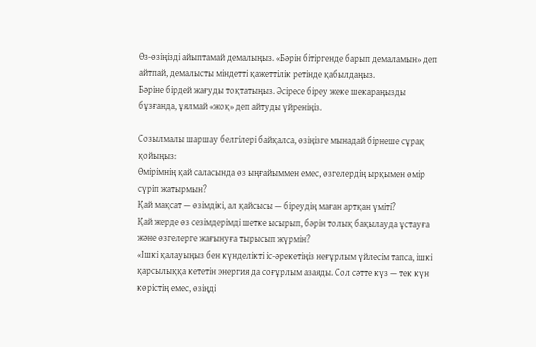Өз-өзіңізді айыптамай демалыңыз. «Бәрін бітіргенде барып демаламын» деп айтпай, демалысты міндетті қажеттілік ретінде қабылдаңыз.
Бәріне бірдей жағуды тоқтатыңыз. Әсіресе біреу жеке шекараңызды бұзғанда, ұялмай «жоқ» деп айтуды үйреніңіз.

Созылмалы шаршау белгілері байқалса, өзіңізге мынадай бірнеше сұрақ қойыңыз:
Өмірімнің қай саласында өз ыңғайыммен емес, өзгелердің ырқымен өмір сүріп жатырмын?
Қай мақсат — өзімдікі, ал қайсысы — біреудің маған артқан үміті?
Қай жерде өз сезімдерімді шетке ысырып, бәрін толық бақылауда ұстауға және өзгелерге жағынуға тырысып жүрмін?
«Ішкі қалауыңыз бен күнделікті іс-әрекетіңіз неғұрлым үйлесім тапса, ішкі қарсылыққа кететін энергия да соғұрлым азаяды. Сол сәтте күз — тек күн көрістің емес, өзіңді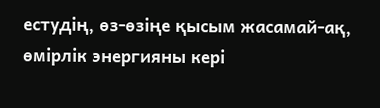естудің, өз-өзіңе қысым жасамай-ақ, өмірлік энергияны кері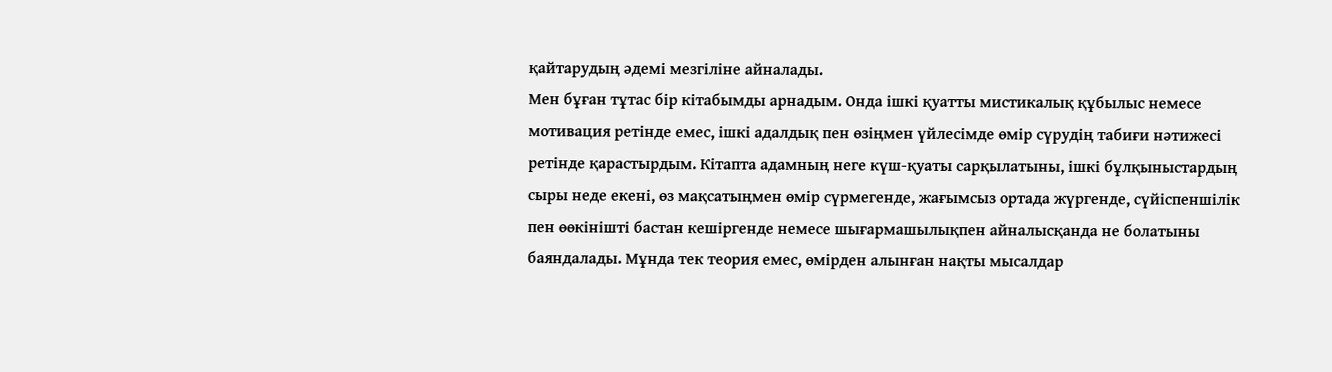қайтарудың әдемі мезгіліне айналады.
Мен бұған тұтас бір кітабымды арнадым. Онда ішкі қуатты мистикалық құбылыс немесе мотивация ретінде емес, ішкі адалдық пен өзіңмен үйлесімде өмір сүрудің табиғи нәтижесі ретінде қарастырдым. Кітапта адамның неге күш-қуаты сарқылатыны, ішкі бұлқыныстардың сыры неде екені, өз мақсатыңмен өмір сүрмегенде, жағымсыз ортада жүргенде, сүйіспеншілік пен өөкінішті бастан кешіргенде немесе шығармашылықпен айналысқанда не болатыны баяндалады. Мұнда тек теория емес, өмірден алынған нақты мысалдар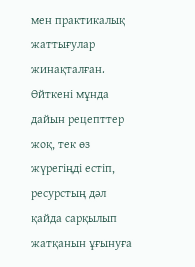мен практикалық жаттығулар жинақталған. Өйткені мұнда дайын рецепттер жоқ, тек өз жүрегіңді естіп, ресурстың дәл қайда сарқылып жатқанын ұғынуға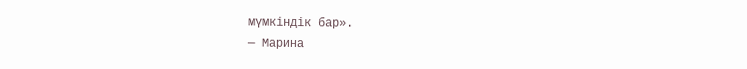мүмкіндік бар».
— Марина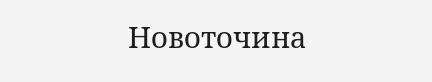Новоточина